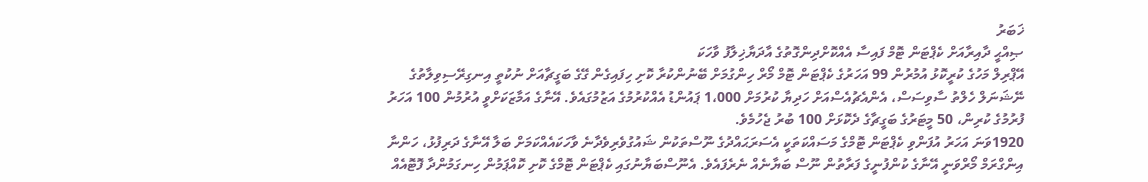ޚަބަރު
ޞިއްޙީ ދާއިރާއަށް ކެޕްޓަން ޓޮމް ފައިސާ އެއްކޮށްދިންގޮތުގެ އާދަޔާޚިލާފު ވާހަކަ
އޭޕްރިލް މަހުގެ ކުރީކޮޅު އުމުރުން 99 އަހަރުގެ ކެޕްޓަން ޓޮމް މޯރް ހިންގުމަށް ބޭނުންކުރާ ކޮށި ހިފައިގެން ގޭގެ ބަގީޗާއަށް ނުކުތީ އިނގިރޭސިވިލާތުގެ ނޭޝަނަލް ހެލްތު ސާވިސަސް، އެންއެޗުއެސްއަށް ހަދިޔާ ކުރުމަށް 1،000 ޕައުންޑު އެއްކުރުމުގެ އަޒުމުގައެވެ. އޭނާގެ އަމާޒަކަށްވީ އުރުމުން 100 އަހަރު ފުރުމުގެ ކުރިން، 50 މީޓަރުގެ ބަގީޗާގެ ދެކޮޅަށް 100 ބުރު ޖެހުމެވެ.
1920ވަނަ އަހަރު އުފަންވި ކެޕްޓަން ޓޮމްގެ މަސައްކަތަކީ އެސަރަޙައްދުގެ ނޫސްތަކުން ޝައުގުވެރިވެދާނެ ވާހަކައެއްކަމަށް ބަލާ އޭނާގެ ދަރިފުޅު، ހަންނާ އިންގްރަމް މޯރްވަނީ އޭނާގެ ކުންފުނީގެ ފަރާތުން ނޫސް ބަޔާނެއް ނެރެފައެވެ. އެނޫސްބަޔާނުގައި ކެޕްޓަން ޓޮމްގެ ކޮށި ކޮއްޕަމުން ހިނގަމުންދާ ފޮޓޮއެއް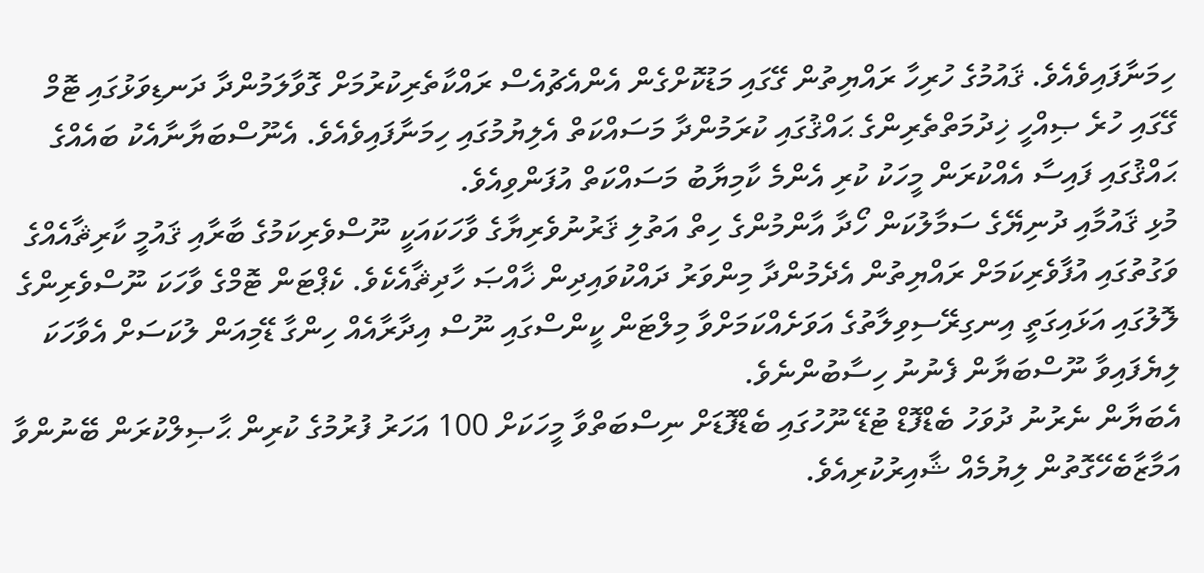ހިމަނާފައިވެއެވެ. ޤައުމުގެ ހުރިހާ ރައްޔިތުން ގޭގައި މަޑުކޮށްގެން އެންއެޗުއެސް ރައްކާތެރިކުރުމަށް ގޮވާލަމުންދާ ދަނޑިވަޅުގައި ޓޮމް ގޭގައި ހުރެ ޞިއްހީ ޚިދުމަތްތެރިންގެ ޙައްޤުގައި ކުރަމުންދާ މަސައްކަތް އެލިޔުމުގައި ހިމަނާފައިވެއެވެ. އެނޫސްބަޔާނާއެކު ބައެއްގެ ޙައްޤުގައި ފައިސާ އެއްކުރަން މީހަކު ކުރި އެންމެ ކާމިޔާބު މަސައްކަތް އުފަންވިއެވެ.
މުޅި ޤައުމާއި ދުނިޔޭގެ ސަމާލުކަން ހޯދާ އާންމުންގެ ހިތް އަތުލި ޤަރުނުވެރިޔާގެ ވާހަކައަކީ ނޫސްވެރިކަމުގެ ބާރާއި ޤައުމީ ކާރިޘާއެއްގެ ވަގުތުގައި އުފާވެރިކަމަށް ރައްޔިތުން އެދެމުންދާ މިންވަރު ދައްކުވައިދިން ޚާއްޞަ ހާދިޘާއެކެވެ. ކެޕްޓަން ޓޮމްގެ ވާހަކަ ނޫސްވެރިންގެ ލޮލުގައި އަޅައިގަތީ އިނގިރޭސިވިލާތުގެ އަވަށެއްކަމަށްވާ މިލްޓަން ކީންސްގައި ނޫސް އިދާރާއެއް ހިންގާ ޑޭމިއަން ލުކަސަށް އެވާހަކަ ލިޔެފައިވާ ނޫސްބަޔާން ފެނުނު ހިސާބުންނެވެ.
އެބަޔާން ނެރުނު ދުވަހު ބެޑްފޮޑް ޓުޑޭ ނޫހުގައި ބެޑްފޮޑަށް ނިސްބަތްވާ މީހަކަށް 100 އަހަރު ފުރުމުގެ ކުރިން ޙާޞިލްކުރަން ބޭނުންވާ އަމާޒާބެހޭގޮތުން ލިޔުމެއް ޝާއިރުކުރިއެވެ.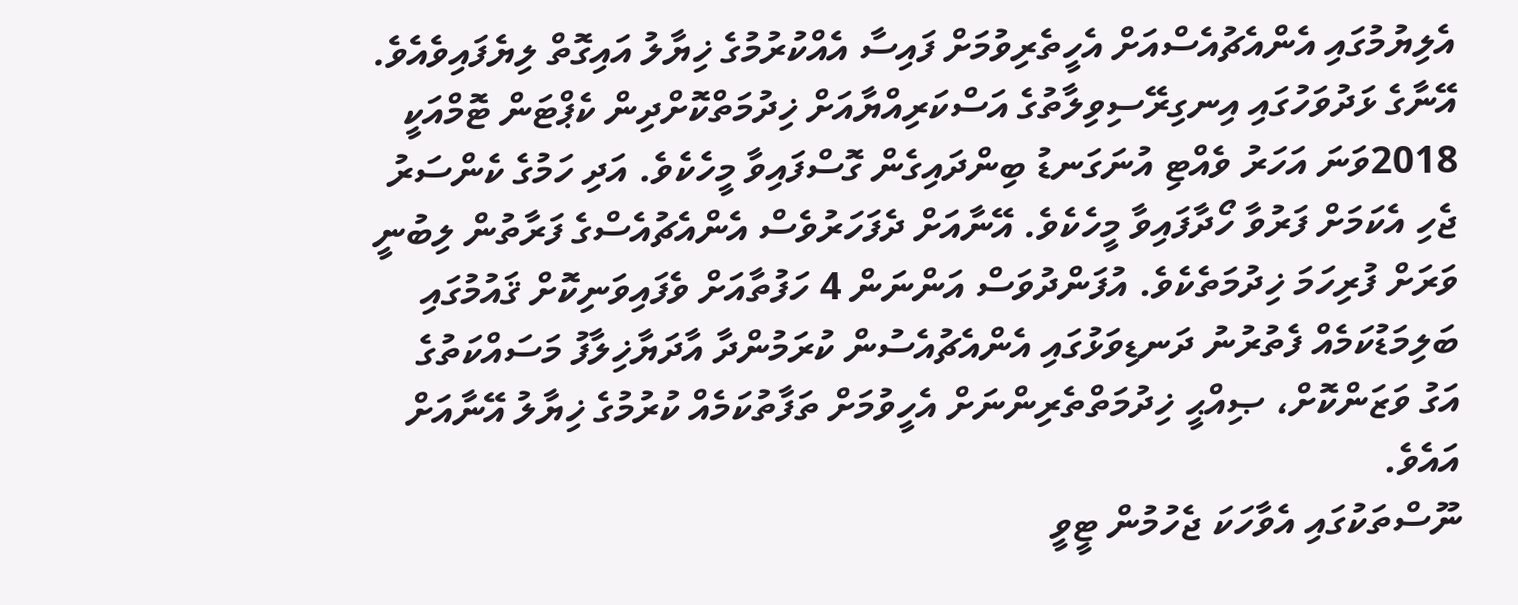އެލިޔުމުގައި އެންއެޗުއެސްއަށް އެހީތެރިވުމަށް ފައިސާ އެއްކުރުމުގެ ޚިޔާލު އައިގޮތް ލިޔެފައިވެއެވެ. އޭނާގެ ޅަދުވަހުގައި އިނގިރޭސިވިލާތުގެ އަސްކަރިއްޔާއަށް ޚިދުމަތްކޮށްދިން ކެޕްޓަން ޓޮމްއަކީ 2018ވަނަ އަހަރު ވެއްޓި އުނަގަނޑު ބިންދައިގެން ގޮސްފައިވާ މީހެކެވެ. އަދި ހަމުގެ ކެންސަރު ޖެހި އެކަމަށް ފަރުވާ ހޯދާފައިވާ މީހެކެވެ. އޭނާއަށް ދެފަހަރުވެސް އެންއެޗުއެސްގެ ފަރާތުން ލިބުނީ ވަރަށް ފުރިހަމަ ޚިދުމަތެކެވެ. އުފަންދުވަސް އަންނަން 4 ހަފުތާއަށް ވެފައިވަނިކޮށް ޤައުމުގައި ބަލިމަޑުކަމެއް ފެތުރުނު ދަނޑިވަޅުގައި އެންއެޗުއެސުން ކުރަމުންދާ އާދަޔާޚިލާފު މަސައްކަތުގެ އަގު ވަޒަންކޮށް، ޞިއްޙީ ޚިދުމަތްތެރިންނަށް އެހީވުމަށް ތަފާތުކަމެއް ކުރުމުގެ ޚިޔާލު އޭނާއަށް އައެވެ.
ނޫސްތަކުގައި އެވާހަކަ ޖެހުމުން ޓީވީ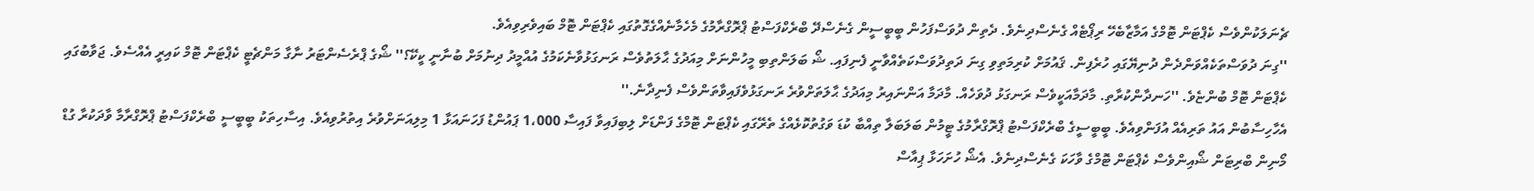ޗެނަލަކުންވެސް ކެޕްޓަން ޓޮމްގެ އަމާޒާބެހޭ ރިޕޯޓެއް ގެނެސްދިނެވެ. ދެތިން ދުވަސްފަހުން ބީބީސީން ގެނެސްދޭ ބްރެކްފަސްޓު ޕްރޮގްރާމުގެ މެހެމާނެއްގެގޮތުގައި ކެޕްޓަން ޓޮމް ބައިވެރިވިއެވެ.
''ގިނަ ދުވަސްތަކެއްވަންދެން ދުނިޔޭގައި ހުރެފިން. ޤައުމަށް ކުރިމަތިވި ގިނަ ދަތިދުވަސްކަތެއްވާނީ ފެނިފައި. ޝޯ ބަލަންތިބި މީހުންނަށް މިއަދުގެ ޙާލަތުވެސް ރަނގަޅުވާނެކަމުގެ އުއްމީދު ދިނުމަށް ބުނާނީ ކީކޭ؟'' ޝޯގެ ޕްރެސެންޓަރު ނާގާ މަންޗެޓީ ކެޕްޓަން ޓޮމް ކައިރީ އެއްސެވެ. ޖަވާބުގައި ކެޕްޓަން ޓޮމް ބުންޏެވެ. ''ހަނދާންކުރާތި. މާދަމާއަކީވެސް ރަނގަޅު ދުވަހެއް. މާދަމާ އަންނައިރު މިއަދުގެ ޙާލަތަށްވުރެ ރަނގަޅުވެފައިވާތަންވެސް ފެނިދާނެ.''
އެހާހިސާބުން އައު ތަރިއެއް އުފަންވިއެވެ. ބީބީސީގެ ބްރެކްފަސްޓު ޕްރޮގްރާމުގެ ޓީމުން ބަލަބަލާ ތިއްބާ ކުޑަ ވަގުތުކޮޅެއްގެ ތެރޭގައި ކެޕްޓަން ޓޮމްގެ ފަންޑަށް ލިބިފައިވާ ފައިސާ 1،000 ޕައުންޑު ފަހަނައަޅާ 1 މިލިއަނަށްވުރެ އިތުރުވިއެވެ. އިސާހިތަކު ބީބީސީ ބްރެކްފަސްޓު ޕްރޮގްރާމާ ވާދަކުރާ ގުޑް މޯނިން ބްރިޓަން ޝޯއިންވެސް ކެޕްޓަން ޓޮމްގެ ވާހަކަ ގެނެސްދިނެވެ. އެޝޯ ހުށަހަޅާ ޕިއާސް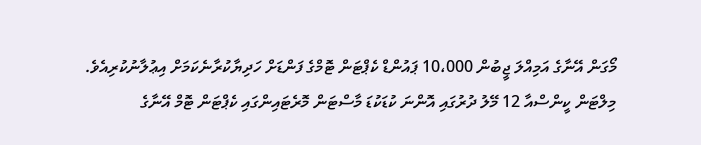މޯގަން އޭނާގެ އަމިއްލަ ޖީބުން 10،000 ޕައުންޑް ކެޕްޓަން ޓޮމްގެ ފަންޑަށް ހަދިޔާކުރާނެކަމަށް އިޢުލާނުކުރިއެވެ.
މިލްޓަން ކީންސްއާ 12 މޭލު ދުރުގައި އޮންނަ ކުޑަކުޑަ މާސްޓަން މޮރެޓައިންގައި ކެޕްޓަން ޓޮމް އޭނާގެ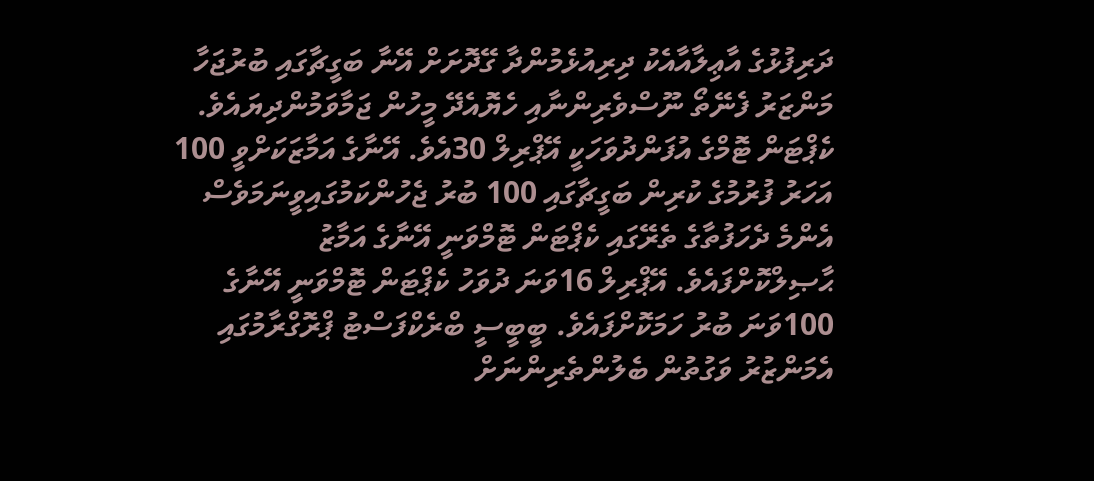ދަރިފުޅުގެ އާޢިލާއާއެކު ދިރިއުޅެމުންދާ ގޭދޮށަށް އޭނާ ބަގީޗާގައި ބުރުޖަހާ މަންޒަރު ފެނޭތޯ ނޫސްވެރިންނާއި ހެޔޮއެދޭ މީހުން ޖަމާވަމުންދިޔައެވެ.
ކެޕްޓަން ޓޮމްގެ އުފަންދުވަހަކީ އޭޕްރިލް 30އެވެ. އޭނާގެ އަމާޒަކަށްވީ 100 އަހަރު ފުރުމުގެ ކުރިން ބަގީޗާގައި 100 ބުރު ޖެހުންކަމުގައިވީނަމަވެސް އެންމެ ދެހަފުތާގެ ތެރޭގައި ކެޕްޓަން ޓޮމްވަނީ އޭނާގެ އަމާޒު ޙާޞިލްކޮށްފައެވެ. އޭޕްރިލް 16ވަނަ ދުވަހު ކެޕްޓަން ޓޮމްވަނީ އޭނާގެ 100ވަނަ ބުރު ހަމަކޮށްފައެވެ. ބީބީސީ ބްރެކްފަސްޓު ޕްރޮގްރާމުގައި އެމަންޒުރު ވަގުތުން ބެލުންތެރިންނަށް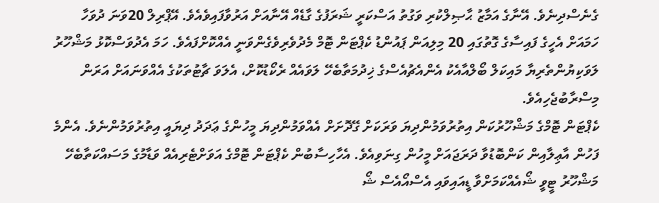ގެނެސްދިނެވެ. އޭނާގެ އަމާޒު ޙާޞިލްކުރި ވަގުތު އަސްކަރީ ޝަރަފުގެ ގާޑެއް އޭނާއަށް އަރުވާފައިވެއެވެ. އޭޕްރިލް 20ވަނަ ދުވަހާ ހަމައަށް އެހީގެ ފައިސާގެ ގޮތުގައި 20 މިލިއަން ޕައުންޑު ކެޕްޓަން ޓޮމް މެދުވެރިވެގެންވަނީ އެއްކޮށްފައެވެ. ހަމަ އެދުވަސްކޮޅު މަޝްހޫރު ލަވަކިޔުންތެރިޔާ މައިކަލް ބޯލްއާއެކު އެންއެޗުއެސްގެ ޚިދުމަތާބެހޭ ލަވައެއް ރެކޯޑުކޮށް، އެލަވަ ޗާޓުތަކުގެ އެއްވަނައަށް އަރަން މިސްރާބުޖެހިއެވެ.
ކެޕްޓަން ޓޮމްގެ މަޝްހޫރުކަން އިތުރުވަމުންދިޔަ ވަރަކަށް ގޭދޮށަށް އެއްވަމުންދިޔަ މީހުންގެ ޢަދަދު ދިޔައީ އިތުރުވަމުންނެވެ. އެންމެ ފަހުން އާޢިލާއިން ކަންބޮޑުވާ ދަރަޖައަށް މީހުން ގިނަވިއެވެ. އެހާހިސާބުން ކެޕްޓަން ޓޮމްގެ އަވަށްޓެރިއެއް ވަޑާމުގެ މަސައްކަތާބެހޭ މަޝްހޫރު ޓީވީ ޝޯއެއްކަމަށްވާ ޑީއައިވައި އެސްއޯއެސް ޝޯ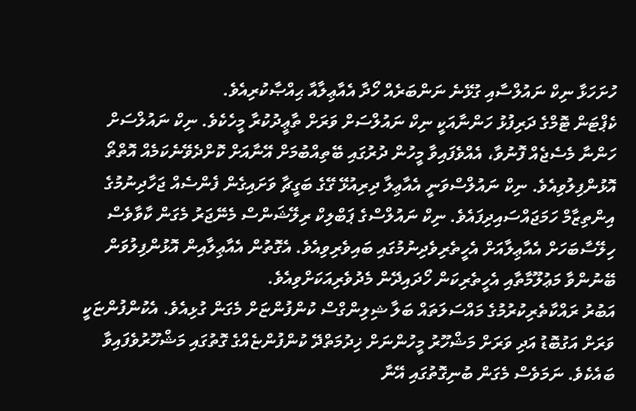ހުށަހަޅާ ނިކް ނައުލްސާއި ގުޅޭނެ ނަންބަރެއް ހޯދާ އެއާޢިލާއާ ޙިއްޞާކުރިއެވެ.
ކެޕްޓަން ޓޮމްގެ ދަރިފުޅު ހަންނާއަކީ ނިކް ނައުލްސަށް ވަރަށް ތާޢީދުކުރާ މީހެކެވެ. ނިކް ނައުލްސަށް ހަންނާ މެސެޖެއް ފޮނުވާ، އެއްވެފައިވާ މީހުން ދުރުގައި ބޭތިއްބުމަށް އޭނާއަށް ކޮށްދެވޭނެކަމެއް އޮތްތޯ އޮޅުންފިލުވިއެވެ. ނިކް ނައުލްސްވަނީ އެއާޢިލާ ދިރިއުޅޭ ގޭގެ ބަގީޗާ ވަށައިގެން ފެންސެއް ޖަހާދިނުމުގެ އިންތިޒާމް ހަމަޖައްސައިދިފައެވެ. ނިކް ނައުލްސްގެ ޕަބްލިކް ރިލޭޝަންސް މެނޭޖަރު މެގަން ކާވާވެސް ހިލޭސާބަހަށް އެއާޢިލާއަށް އެހީތެރިވެދިނުމުގައި ބައިވެރިވިއެވެ. އެގޮތުން އެއާޢިލާއިން އޮޅުންފިލުވަން ބޭނުންވާ މަޢުލޫމާތާއި އެހީތެރިކަން ހޯދައިދޭން މެދުވެރިއަކަށްވިއެވެ.
އަބުރު ރައްކާތެރިކުރުމުގެ މައްސަލަތައް ބަލާ ޝިލިންގްސް ކުންފުންޏަށް މެގަން ގުޅިއެވެ. އެކުންފުންޏަކީ ވަރަށް އަގުބޮޑު އަދި ވަރަށް މަޝްހޫރު މީހުންނަށް ޚިދުމަތްދޭ ކުންފުންޏެއްގެ ގޮތުގައި މަޝްހޫރުވެފައިވާ ބައެކެވެ. ނަމަވެސް މެގަން ބުނިގޮތުގައި އޭނާ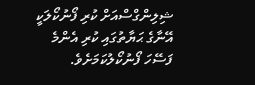ޝިލިންގްސްއަށް ކުރި ފޯނުކޯލަކީ އޭނާގެ ޙަޔާތުގައި ކުރި އެންމެ ފަސޭހަ ފޯނުކޯލުކަމަށެވެ.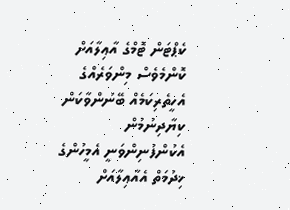ކެޕްޓަން ޓޮމްގެ އާޢިލާއަށް ކޮންމެވެސް މިންވަރެއްގެ އެހީތެރިކަމެއް ބޭނުންވާކަން ކިޔާދިނުމުން އެކުންފުނިންވަނީ އެމީހުންގެ ޚިދުމަތް އެއާޢިލާއަށް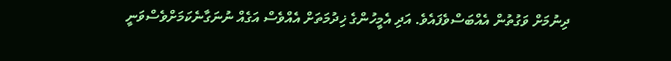ދިނުމަށް ވަގުތުން އެއްބަސްވެފައެވެ. އަދި އެމީހުންގެ ޚިދުމަތަށް އެއްވެސް އަގެއް ނުނަގާނެކަމަށްވެސްވަނީ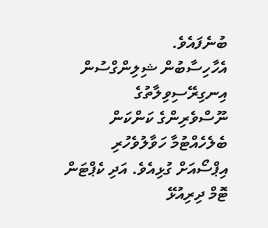ބުނެފައެވެ.
އެހާހިސާބުން ޝިލިންގްސުން އިނގިރޭސިވިލާތުގެ ނޫސްވެރިންގެ ކަންކަން ބެލެހެއްޓުމާ ހަވާލުވެހުރި އިޕްސޯއަށް ގުޅިއެވެ. އަދި ކެޕްޓަން ޓޮމް ދިރިއުޅޭ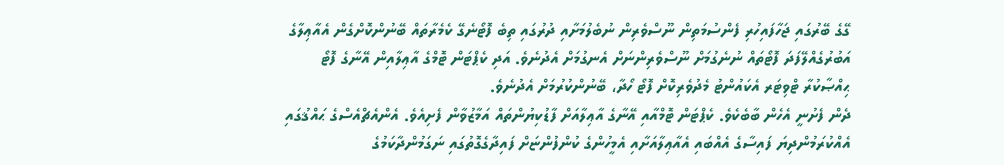ގޭގެ ބޭރުގައި ޖަހާފައިހުރި ފެންސުމަތިން ނޫސްވެރިން ނުބެލުމަށާއި ދުރުގައި ތިބެ ފޮޓޯނެގޭ ކެމެރާތައް ބޭނުންކޮށްގެން އެއާޢިލާގެ އަބުރުގެއްލޭފަދަ ފޮޓޯތައް ނުނެގުމަށް ނޫސްވެރިންނަށް އެނގުމަށް އެދުނެވެ. އަދި ކެޕްޓަން ޓޮމްގެ އާޢިލާއިން އޭނާގެ ފޮޓޯ ޙިއްޞާކުރާ ޓްވިޓަރ އެކައުންޓު މެދުވެރިކޮށް ފޮޓޯ ހޯދާ، ބޭނުންކުރުމަށް އެދުނެވެ.
ދެން ފެށުނީ އެހެން ބާބެކެވެ. ކެޕްޓަން ޓޮމްއާއި އޭނާގެ އާޢިލާއަށް ފާޑުކިޔުންތައް އަމާޒުވާން ފެށިއެވެ. އެންއެޗްއެސްގެ ޙައްޤުގައި އެއްކުރަމުންދިޔަ ފައިސާގެ އެއްބައި އެއާޢިލާއަށާއި އެމީހުންގެ ކުންފުންޏަށް ފައިދާގެގޮތުގައި ނަގަމުންދާކަމުގެ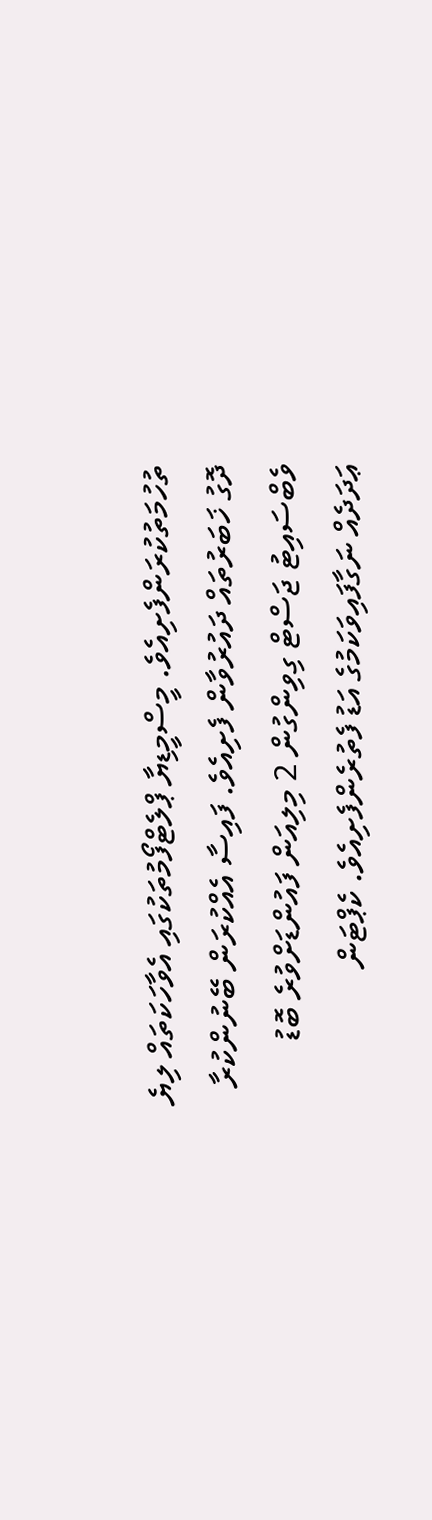ތުހުމަތުކުރަންފެށިއެވެ. މީސްމީޑިޔާ ޕްލެޓްފޯމުތަކުގައި އެވާހަކަތައް ލިޔެ ދޮގު ޚަބަރުތައް ދައުރުވާން ފެށިއެވެ. ފައިސާ އެއްކުރަން ބޭނުންކުރާ ވެބްސައިޓު ޖަސްޓް ގިވިންގުން 2 މިލިއަން ފައުންޑަށްވުރެ ބޮޑު ޢަދަދެއް ނަގާފައިވަކަމުގެ އަޑު ފެތުރެންފެށިއެވެ. ކެޕްޓަން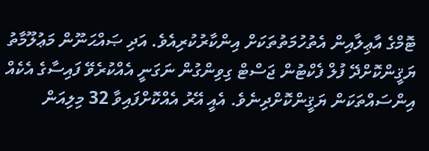ޓޮމްގެ އާޢިލާއިން އެތުހުމަތުތަކަށް އިންކާރުކުރިއެވެ. އަދި ޞައްޙަނޫން މަޢުލޫމާތު ޔަޤީންކޮށްދޭ ފުލް ފެކްޓުން ޖަސްޓް ގިވިންގުން ނަގަނީ އެއްކުރެވޭ ފައިސާގެ އެކެއް އިންސައްތަކަން ޔަޤީންކޮށްދިނެވެ. އެއީ އޭރު އެއްކޮށްފައިވާ 32 މިލިއަން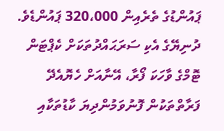ޕައުންޑުގެ ތެރެއިން 320،000 ޕައުންޑެވެ.
ދުނިޔޭގެ އެކި ސަރަޙައްދުތަކަށް ކެޕްޓަން ޓޮމްގެ ވާހަކަ ފޯރާ، އޭނާއަށް ހެޔޮއެދޭ ފަރާތްތަކުން ފޮނުވަމުންދިޔަ ކާޑުތަކާއި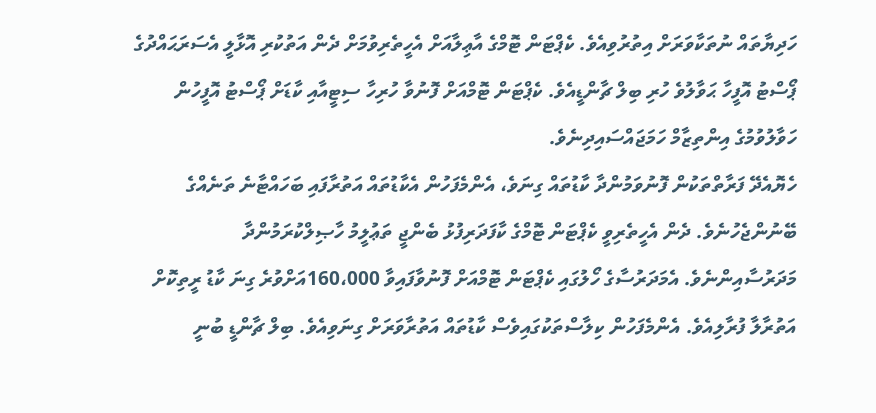ހަދިޔާތައް ނުތަކާވަރަށް އިތުރުވިއެވެ. ކެޕްޓަން ޓޮމްގެ އާޢިލާއަށް އެހީތެރިވުމަށް ދެން އަތުކުރި އޮޅާލީ އެސަރަޙައްދުގެ ޕޯސްޓު އޮފީހާ ޙަވާލުވެ ހުރި ބިލް ޗާންޑީއެވެ. ކެޕްޓަން ޓޮމްއަށް ފޮނުވާ ހުރިހާ ސިޓީއާއި ކާޑަށް ޕޯސްޓު އޮފީހުން ހަވާލުވުމުގެ އިންތިޒާމް ހަމަޖައްސައިދިނެވެ.
ހެޔޮއެދޭ ފަރާތްތަކުން ފޮނުވަމުންދާ ކާޑުތައް ގިނަވެ، އެންމެފަހުން އެކާޑުތައް އަތުރާފައި ބަހައްޓާނެ ތަނެއްގެ ބޭނުންޖެހުނެވެ. ދެން އެހީތެރިވީ ކެޕްޓަން ޓޮމްގެ ކާފަދަރިފުޅު ބެންޖީ ތަޢުލީމު ހާޞިލްކުރަމުންދާ މަދަރުސާއިންނެވެ. އެމަދަރުސާގެ ހޯލުގައި ކެޕްޓަން ޓޮމްއަށް ފޮނުވާފައިވާ 160،000އަށްވުރެ ގިނަ ކާޑު ރީތިކޮށް އަތުރާލާ ފުރާލިއެވެ. އެންމެފަހުން ކިލާސްތަކުގައިވެސް ކާޑުތައް އަތުރާވަރަށް ގިނަވިއެވެ. ބިލް ޗާންޑީ ބުނީ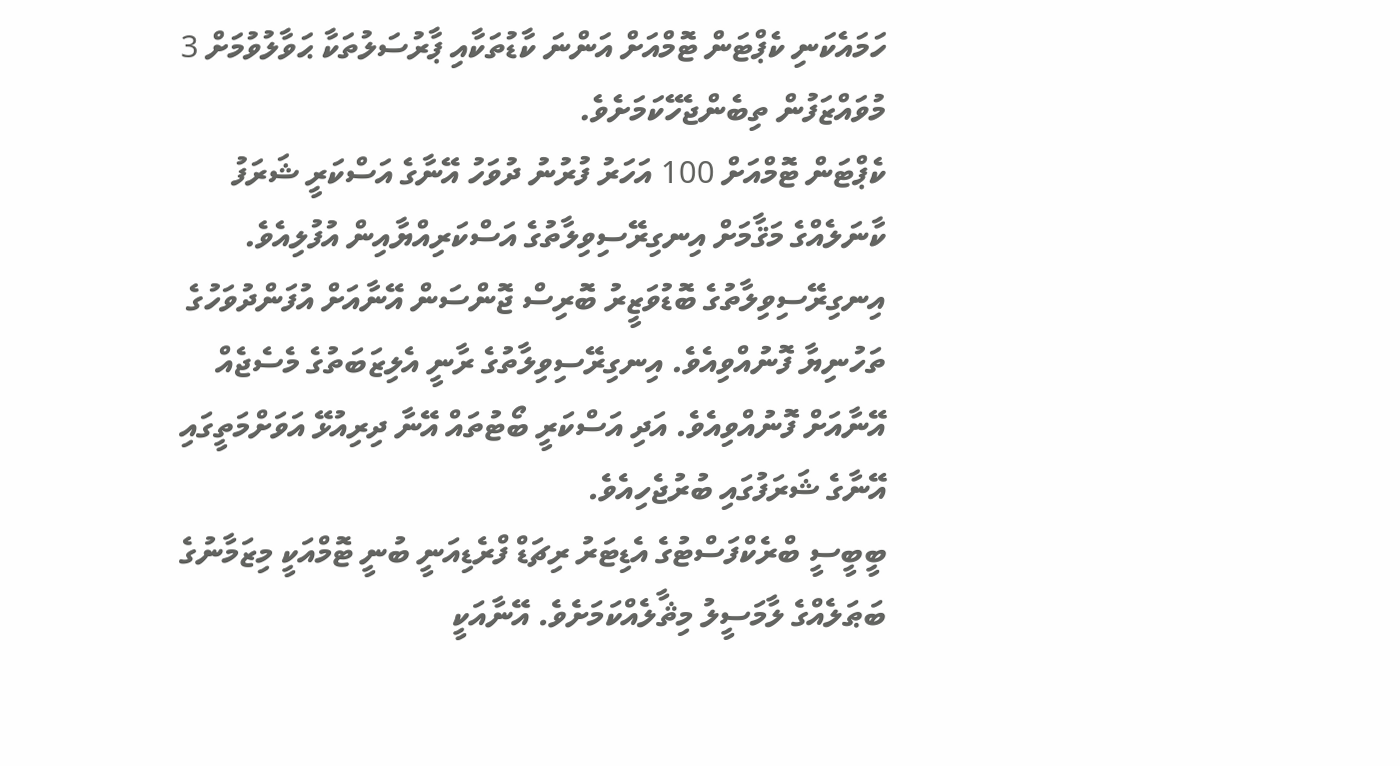ހަމައެކަނި ކެޕްޓަން ޓޮމްއަށް އަންނަ ކާޑުތަކާއި ޕާރުސަލުތަކާ ޙަވާލުވުމަށް 3 މުވައްޒަފުން ތިބެންޖެހޭކަމަށެވެ.
ކެޕްޓަން ޓޮމްއަށް 100 އަހަރު ފުރުނު ދުވަހު އޭނާގެ އަސްކަރީ ޝަރަފު ކާނަލެއްގެ މަޤާމަށް އިނގިރޭސިވިލާތުގެ އަސްކަރިއްޔާއިން އުފުލިއެވެ. އިނގިރޭސިވިލާތުގެ ބޮޑުވަޒީރު ބޮރިސް ޖޮންސަން އޭނާއަށް އުފަންދުވަހުގެ ތަހުނިޔާ ފޮނުއްވިއެވެ. އިނގިރޭސިވިލާތުގެ ރާނީ އެލިޒަބަތުގެ މެސެޖެއް އޭނާއަށް ފޮނުއްވިއެވެ. އަދި އަސްކަރީ ބޯޓުތައް އޭނާ ދިރިއުޅޭ އަވަށްމަތީގައި އޭނާގެ ޝަރަފުގައި ބުރުޖެހިއެވެ.
ބީބީސީ ބްރެކްފަސްޓުގެ އެޑިޓަރު ރިޗަޑް ފްރެޑިއަނީ ބުނީ ޓޮމްއަކީ މިޒަމާނުގެ ބަޠަލެއްގެ ލާމަސީލު މިޘާލެއްކަމަށެވެ. އޭނާއަކީ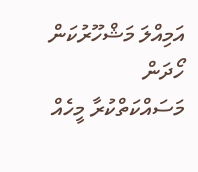އަމިއްލަ މަޝްހޫރުކަން ހޯދަން މަސައްކަތްކުރާ މީހެއް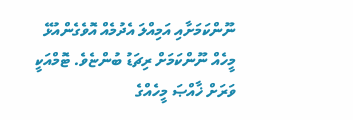ނޫންކަމަށާއި އަމިއްލަ އެދުމެއް އޮވެގެންއުޅޭ މީހެއް ނޫންކަމަށް ރިޗަޑު ބުންޏެވެ. ޓޮމްއަކީ ވަރަށް ޚާއްޞަ މީހެއްގެ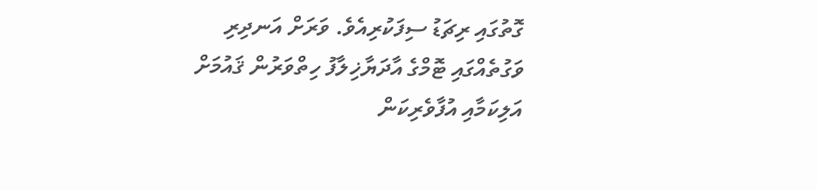ގޮތުގައި ރިޗަޑު ސިފަކުރިއެވެ. ވަރަށް އަނދިރި ވަގުތެއްގައި ޓޮމްގެ އާދަޔާޚިލާފު ހިތްވަރުން ޤައުމަށް އަލިކަމާއި އުފާވެރިކަން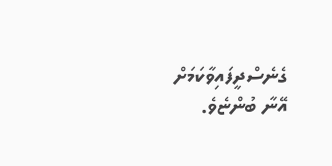ގެނެސްދީފައިވާކަމަށް އޭނާ ބުންޏެވެ.